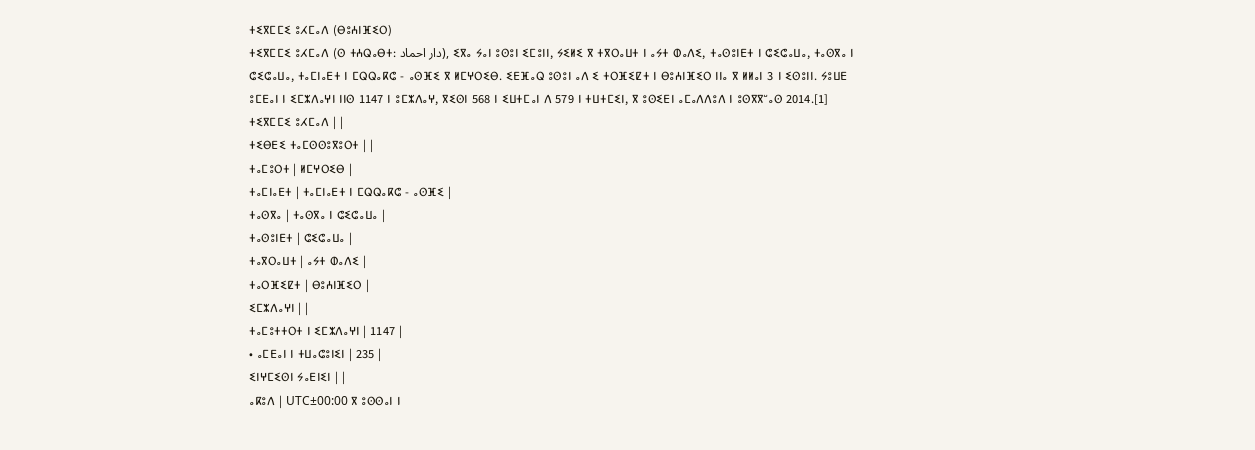ⵜⵉⴳⵎⵎⵉ ⵓⵃⵎⴰⴷ (ⴱⵓⵄⵏⴼⵉⵔ)
ⵜⵉⴳⵎⵎⵉ ⵓⵃⵎⴰⴷ (ⵙ ⵜⵄⵕⴰⴱⵜ: دار احماد), ⵉⴳⴰ ⵢⴰⵏ ⵓⵙⵓⵏ ⵉⵎⵓⵏⵏ, ⵢⵉⵍⵉ ⴳ ⵜⴳⵔⴰⵡⵜ ⵏ ⴰⵢⵜ ⵀⴰⴷⵉ, ⵜⴰⵙⵓⵏⴹⵜ ⵏ ⵛⵉⵛⴰⵡⴰ, ⵜⴰⵙⴳⴰ ⵏ ⵛⵉⵛⴰⵡⴰ, ⵜⴰⵎⵏⴰⴹⵜ ⵏ ⵎⵕⵕⴰⴽⵛ - ⴰⵙⴼⵉ ⴳ ⵍⵎⵖⵔⵉⴱ. ⵉⴹⴼⴰⵕ ⵓⵙⵓⵏ ⴰⴷ ⵉ ⵜⵔⴼⵉⵇⵜ ⵏ ⴱⵓⵄⵏⴼⵉⵔ ⵏⵏⴰ ⴳ ⵍⵍⴰⵏ 3 ⵏ ⵉⵙⵓⵏⵏ. ⵢⵓⵡⴹ ⵓⵎⴹⴰⵏ ⵏ ⵉⵎⵣⴷⴰⵖⵏ ⵏⵏⵙ 1147 ⵏ ⵓⵎⵣⴷⴰⵖ, ⴳⵉⵙⵏ 568 ⵏ ⵉⵡⵜⵎⴰⵏ ⴷ 579 ⵏ ⵜⵡⵜⵎⵉⵏ, ⴳ ⵓⵙⵉⴹⵏ ⴰⵎⴰⴷⴷⵓⴷ ⵏ ⵓⵙⴳⴳⵯⴰⵙ 2014.[1]
ⵜⵉⴳⵎⵎⵉ ⵓⵃⵎⴰⴷ | |
ⵜⵉⴱⴹⵉ ⵜⴰⵎⵙⵙⵓⴳⵓⵔⵜ | |
ⵜⴰⵎⵓⵔⵜ | ⵍⵎⵖⵔⵉⴱ |
ⵜⴰⵎⵏⴰⴹⵜ | ⵜⴰⵎⵏⴰⴹⵜ ⵏ ⵎⵕⵕⴰⴽⵛ - ⴰⵙⴼⵉ |
ⵜⴰⵙⴳⴰ | ⵜⴰⵙⴳⴰ ⵏ ⵛⵉⵛⴰⵡⴰ |
ⵜⴰⵙⵓⵏⴹⵜ | ⵛⵉⵛⴰⵡⴰ |
ⵜⴰⴳⵔⴰⵡⵜ | ⴰⵢⵜ ⵀⴰⴷⵉ |
ⵜⴰⵔⴼⵉⵇⵜ | ⴱⵓⵄⵏⴼⵉⵔ |
ⵉⵎⵣⴷⴰⵖⵏ | |
ⵜⴰⵎⵓⵜⵜⵔⵜ ⵏ ⵉⵎⵣⴷⴰⵖⵏ | 1147 |
• ⴰⵎⴹⴰⵏ ⵏ ⵜⵡⴰⵛⵓⵏⵉⵏ | 235 |
ⵉⵏⵖⵎⵉⵙⵏ ⵢⴰⴹⵏⵉⵏ | |
ⴰⴽⵓⴷ | UTC±00:00 ⴳ ⵓⵙⵙⴰⵏ ⵏ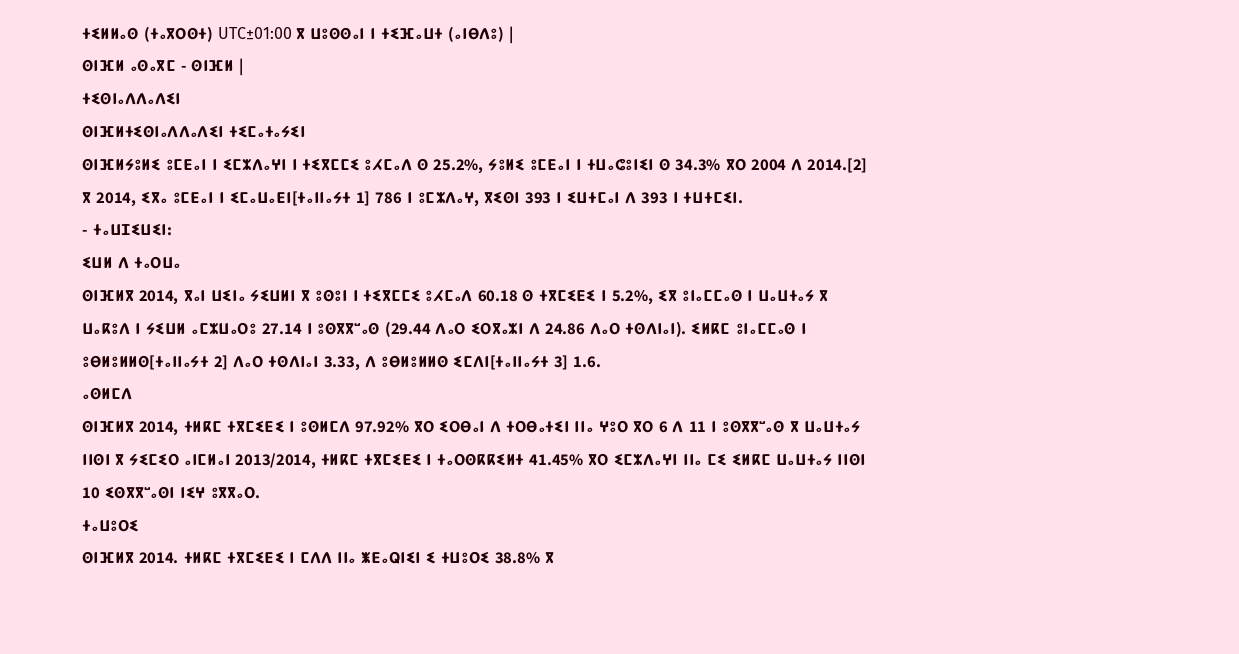ⵜⵉⵍⵍⴰⵙ (ⵜⴰⴳⵔⵙⵜ) UTC±01:00 ⴳ ⵡⵓⵙⵙⴰⵏ ⵏ ⵜⵉⴼⴰⵡⵜ (ⴰⵏⴱⴷⵓ) |
ⵙⵏⴼⵍ ⴰⵙⴰⴳⵎ - ⵙⵏⴼⵍ |
ⵜⵉⵙⵏⴰⴷⴷⴰⴷⵉⵏ
ⵙⵏⴼⵍⵜⵉⵙⵏⴰⴷⴷⴰⴷⵉⵏ ⵜⵉⵎⴰⵜⴰⵢⵉⵏ
ⵙⵏⴼⵍⵢⵓⵍⵉ ⵓⵎⴹⴰⵏ ⵏ ⵉⵎⵣⴷⴰⵖⵏ ⵏ ⵜⵉⴳⵎⵎⵉ ⵓⵃⵎⴰⴷ ⵙ 25.2%, ⵢⵓⵍⵉ ⵓⵎⴹⴰⵏ ⵏ ⵜⵡⴰⵛⵓⵏⵉⵏ ⵙ 34.3% ⴳⵔ 2004 ⴷ 2014.[2] ⴳ 2014, ⵉⴳⴰ ⵓⵎⴹⴰⵏ ⵏ ⵉⵎⴰⵡⴰⴹⵏ[ⵜⴰⵏⵏⴰⵢⵜ 1] 786 ⵏ ⵓⵎⵣⴷⴰⵖ, ⴳⵉⵙⵏ 393 ⵏ ⵉⵡⵜⵎⴰⵏ ⴷ 393 ⵏ ⵜⵡⵜⵎⵉⵏ.
- ⵜⴰⵡⵊⵉⵡⵉⵏ:
ⵉⵡⵍ ⴷ ⵜⴰⵔⵡⴰ
ⵙⵏⴼⵍⴳ 2014, ⴳⴰⵏ ⵡⵉⵏⴰ ⵢⵉⵡⵍⵏ ⴳ ⵓⵙⵓⵏ ⵏ ⵜⵉⴳⵎⵎⵉ ⵓⵃⵎⴰⴷ 60.18 ⵙ ⵜⴳⵎⵉⴹⵉ ⵏ 5.2%, ⵉⴳ ⵓⵏⴰⵎⵎⴰⵙ ⵏ ⵡⴰⵡⵜⴰⵢ ⴳ ⵡⴰⴽⵓⴷ ⵏ ⵢⵉⵡⵍ ⴰⵎⵣⵡⴰⵔⵓ 27.14 ⵏ ⵓⵙⴳⴳⵯⴰⵙ (29.44 ⴷⴰⵔ ⵉⵔⴳⴰⵣⵏ ⴷ 24.86 ⴷⴰⵔ ⵜⵙⴷⵏⴰⵏ). ⵉⵍⴽⵎ ⵓⵏⴰⵎⵎⴰⵙ ⵏ ⵓⴱⵍⵓⵍⵍⵙ[ⵜⴰⵏⵏⴰⵢⵜ 2] ⴷⴰⵔ ⵜⵙⴷⵏⴰⵏ 3.33, ⴷ ⵓⴱⵍⵓⵍⵍⵙ ⵉⵎⴷⵏ[ⵜⴰⵏⵏⴰⵢⵜ 3] 1.6.
ⴰⵙⵍⵎⴷ
ⵙⵏⴼⵍⴳ 2014, ⵜⵍⴽⵎ ⵜⴳⵎⵉⴹⵉ ⵏ ⵓⵙⵍⵎⴷ 97.92% ⴳⵔ ⵉⵔⴱⴰⵏ ⴷ ⵜⵔⴱⴰⵜⵉⵏ ⵏⵏⴰ ⵖⵓⵔ ⴳⵔ 6 ⴷ 11 ⵏ ⵓⵙⴳⴳⵯⴰⵙ ⴳ ⵡⴰⵡⵜⴰⵢ ⵏⵏⵙⵏ ⴳ ⵢⵉⵎⵉⵔ ⴰⵏⵎⵍⴰⵏ 2013/2014, ⵜⵍⴽⵎ ⵜⴳⵎⵉⴹⵉ ⵏ ⵜⴰⵔⵙⴽⴽⵉⵍⵜ 41.45% ⴳⵔ ⵉⵎⵣⴷⴰⵖⵏ ⵏⵏⴰ ⵎⵉ ⵉⵍⴽⵎ ⵡⴰⵡⵜⴰⵢ ⵏⵏⵙⵏ 10 ⵉⵙⴳⴳⵯⴰⵙⵏ ⵏⵉⵖ ⵓⴳⴳⴰⵔ.
ⵜⴰⵡⵓⵔⵉ
ⵙⵏⴼⵍⴳ 2014. ⵜⵍⴽⵎ ⵜⴳⵎⵉⴹⵉ ⵏ ⵎⴷⴷ ⵏⵏⴰ ⵥⴹⴰⵕⵏⵉⵏ ⵉ ⵜⵡⵓⵔⵉ 38.8% ⴳ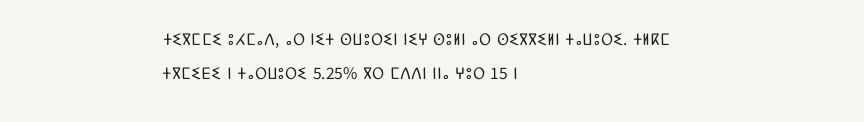ⵜⵉⴳⵎⵎⵉ ⵓⵃⵎⴰⴷ, ⴰⵔ ⵏⵉⵜ ⵙⵡⵓⵔⵉⵏ ⵏⵉⵖ ⵙⵓⵍⵏ ⴰⵔ ⵙⵉⴳⴳⵉⵍⵏ ⵜⴰⵡⵓⵔⵉ. ⵜⵍⴽⵎ ⵜⴳⵎⵉⴹⵉ ⵏ ⵜⴰⵔⵡⵓⵔⵉ 5.25% ⴳⵔ ⵎⴷⴷⵏ ⵏⵏⴰ ⵖⵓⵔ 15 ⵏ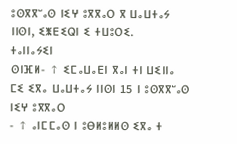ⵓⵙⴳⴳⵯⴰⵙ ⵏⵉⵖ ⵓⴳⴳⴰⵔ ⴳ ⵡⴰⵡⵜⴰⵢ ⵏⵏⵙⵏ, ⵉⵥⴹⵉⵕⵏ ⵉ ⵜⵡⵓⵔⵉ.
ⵜⴰⵏⵏⴰⵢⵉⵏ
ⵙⵏⴼⵍ- ↑ ⵉⵎⴰⵡⴰⴹⵏ ⴳⴰⵏ ⵜⵏ ⵡⵉⵏⵏⴰ ⵎⵉ ⵉⴳⴰ ⵡⴰⵡⵜⴰⵢ ⵏⵏⵙⵏ 15 ⵏ ⵓⵙⴳⴳⵯⴰⵙ ⵏⵉⵖ ⵓⴳⴳⴰⵔ
- ↑ ⴰⵏⵎⵎⴰⵙ ⵏ ⵓⴱⵍⵓⵍⵍⵙ ⵉⴳⴰ ⵜ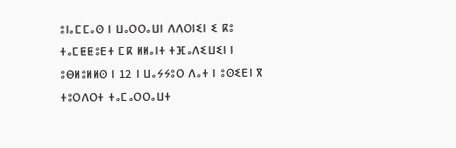ⵓⵏⴰⵎⵎⴰⵙ ⵏ ⵡⴰⵔⵔⴰⵡⵏ ⴷⴷⵔⵏⵉⵏ ⵉ ⴽⵓ ⵜⴰⵎⵟⵟⵓⴹⵜ ⵎⴽ ⵍⵍⴰⵏⵜ ⵜⴼⴰⴷⵉⵡⵉⵏ ⵏ ⵓⴱⵍⵓⵍⵍⵙ ⵏ 12 ⵏ ⵡⴰⵢⵢⵓⵔ ⴷⴰⵜ ⵏ ⵓⵙⵉⴹⵏ ⴳ ⵜⵓⵔⴷⵔⵜ ⵜⴰⵎⴰⵔⵔⴰⵡⵜ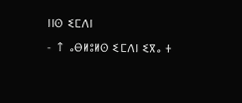ⵏⵏⵙ ⵉⵎⴷⵏ
- ↑ ⴰⴱⵍⵓⵍⵙ ⵉⵎⴷⵏ ⵉⴳⴰ ⵜ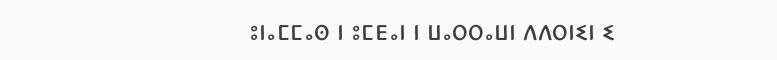ⵓⵏⴰⵎⵎⴰⵙ ⵏ ⵓⵎⴹⴰⵏ ⵏ ⵡⴰⵔⵔⴰⵡⵏ ⴷⴷⵔⵏⵉⵏ ⵉ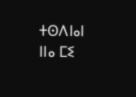ⵜⵙⴷⵏⴰⵏ ⵏⵏⴰ ⵎⵉ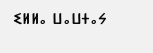ⵉⵍⵍⴰ ⵡⴰⵡⵜⴰⵢ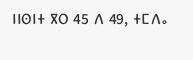ⵏⵏⵙⵏⵜ ⴳⵔ 45 ⴷ 49, ⵜⵎⴷⴰ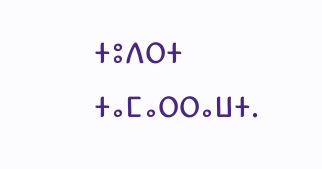ⵜⵓⴷⵔⵜ ⵜⴰⵎⴰⵔⵔⴰⵡⵜ.